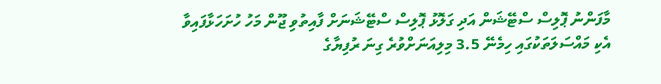މާފަންނު ޕޮލިސް ސްޓޭޝަން އަދި ގަލޮޅު ޕޮލިސް ސްޓޭޝަނަށް ފާއިތުވި ޖޫން މަހު ހުށަހަޅާފައިވާ އެކި މައްސަލަތަކުގައި ހިމެނޭ 3.5 މިލިއަނަށްވުރެ ގިނަ ރުފިޔާގެ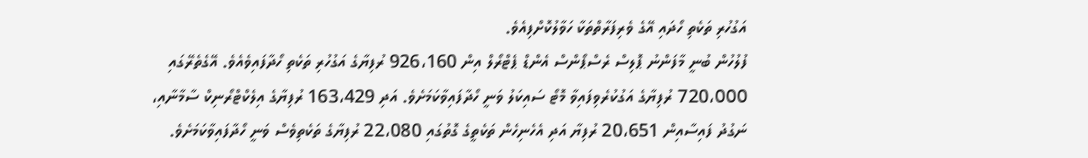އަގުހުރި ތަކެތި ހޯދައި އޭގެ ވެރިފަރާތްތަކާ ހަވާލުކޮށްފިއެވެ.
ފުލުހުން ބުނީ މާފަންނު ޕޮލިސް ރެސްޕޯންސް އެންޑް ޕެޓްރޯލް އިން 926،160 ރުފިޔާގެ އަގުހުރި ތަކެތި ހޯދާފައިވެއެވެ. އޭގެތެރޭގައި 720،000 ރުފިޔާގެ އަގުކުރެވިފައިވާ މޮޓޯ ސައިކަލު ވަނީ ހޯދާފައިވާކަމަށެވެ. އަދި 163،429 ރުފިޔާގެ އިލެކްޓްރޯނިކް ސާމާނާއި، ނަގުދު ފައިސާއިން 20،651 ރުފިޔާ އަދި އެހެނިހެން ތަކެތީގެ ގޮތުގައި 22،080 ރުފިޔާގެ ތަކެތިވެސް ވަނީ ހޯދާފައިވާކަމަށެވެ.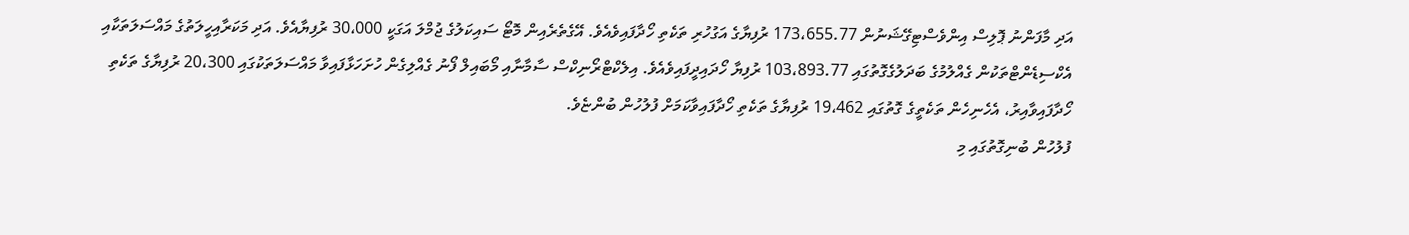އަދި މާފަންނު ޕޮލިސް އިންވެސްޓިގޭޝަނުން 173،655.77 ރުފިޔާގެ އަގުހުރި ތަކެތި ހޯދާފައިވެއެވެ. އޭގެތެރެއިން މޮޓޯ ސައިކަލުގެ ޖުމްލަ އަގަކީ 30،000 ރުފިޔާއެވެ. އަދި މަކަރާއިހީލަތުގެ މައްސަލަތަކާއި އެކްސިޑެންޓްތަކުން ގެއްލުމުގެ ބަދަލުގެގޮތުގައި 103،893.77 ރުފިޔާ ހޯދައިދީފައިވެއެވެ. އިލެކްޓްރޯނިކްސް ސާމާނާއި މޯބައިލް ފޯނު ގެއްލިގެން ހުށަހަޅާފައިވާ މައްސަލަތަކުގައި 20،300 ރުފިޔާގެ ތަކެތި ހޯދާފައިވާއިރު، އެހެނިހެން ތަކެތީގެ ގޮތުގައި 19،462 ރުފިޔާގެ ތަކެތި ހޯދާފައިވާކަމަށް ފުލުހުން ބުންޏެވެ.
ފުލުހުން ބުނިގޮތުގައި މި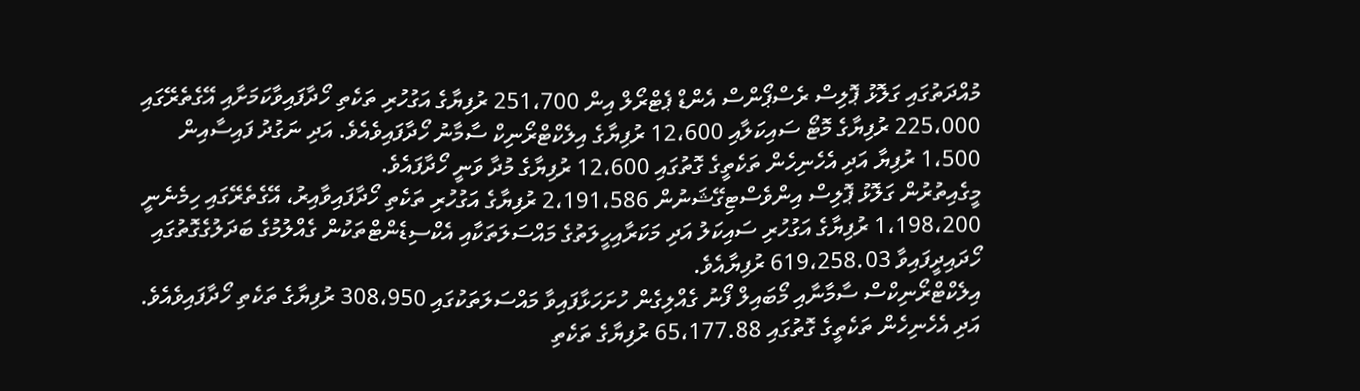މުއްދަތުގައި ގަލޮޅު ޕޮލިސް ރެސްޕޯންސް އެންޑް ޕެޓްރޯލް އިން 251،700 ރުފިޔާގެ އަގުހުރި ތަކެތި ހޯދާފައިވާކަމަށާއި އޭގެތެރޭގައި 225،000 ރުފިޔާގެ މޮޓޯ ސައިކަލާއި 12،600 ރުފިޔާގެ އިލެކްޓްރޯނިކް ސާމާނު ހޯދާފައިވެއެވެ. އަދި ނަގުދު ފައިސާއިން 1،500 ރުފިޔާ އަދި އެހެނިހެން ތަކެތީގެ ގޮތުގައި 12،600 ރުފިޔާގެ މުދާ ވަނީ ހޯދާފައެވެ.
މީގެއިތުރުން ގަލޮޅު ޕޮލިސް އިންވެސްޓިގޭޝަނުން 2،191،586 ރުފިޔާގެ އަގުހުރި ތަކެތި ހޯދާފައިވާއިރު، އޭގެތެރޭގައި ހިމެނެނީ 1،198،200 ރުފިޔާގެ އަގުހުރި ސައިކަލު އަދި މަކަރާއިހީލަތުގެ މައްސަލަތަކާއި އެކްސިޑެންޓްތަކުން ގެއްލުމުގެ ބަދަލުގެގޮތުގައި ހޯދައިދީފައިވާ 619،258.03 ރުފިޔާއެވެ.
އިލެކްޓްރޯނިކްސް ސާމާނާއި މޯބައިލް ފޯނު ގެއްލިގެން ހުށަހަޅާފައިވާ މައްސަލަތަކުގައި 308،950 ރުފިޔާގެ ތަކެތި ހޯދާފައިވެއެވެ. އަދި އެހެނިހެން ތަކެތީގެ ގޮތުގައި 65،177.88 ރުފިޔާގެ ތަކެތި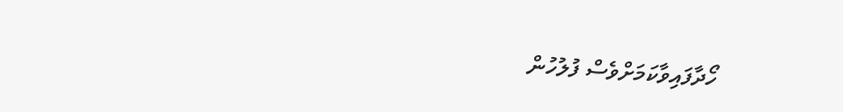ހޯދާފައިވާކަމަށްވެސް ފުލުހުން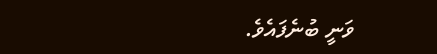ވަނީ ބުނެފައެވެ.